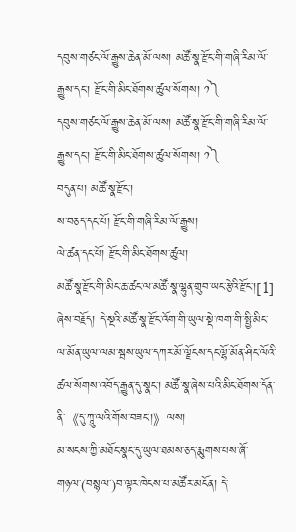དབུས་གཙང་ལོ་རྒྱུས་ཆེན་མོ་ལས། མཚོ་སྣ་རྫོང་གི་གཞི་རིམ་ལོ་རྒྱུས་དང་། རྫོང་གི་མིང་ཐོགས་ཚུལ་སོགས། ༡༽
དབུས་གཙང་ལོ་རྒྱུས་ཆེན་མོ་ལས། མཚོ་སྣ་རྫོང་གི་གཞི་རིམ་ལོ་རྒྱུས་དང་། རྫོང་གི་མིང་ཐོགས་ཚུལ་སོགས། ༡༽
བདུན་པ། མཚོ་སྣ་རྫོང་།
ས་བཅད་དང་པོ། རྫོང་གི་གཞི་རིམ་ལོ་རྒྱུས།
ལེ་ཚན་དང་པོ། རྫོང་གི་མིང་ཐོགས་ཚུལ།
མཚོ་སྣ་རྫོང་གི་མིང་ཆ་ཚང་ལ་མཚོ་སྣ་ལྷུན་གྲུབ་ཡང་རྩེའི་རྫོང་།[1] ཞེས་བརྗོད། དེ་སྔའི་མཚོ་སྣ་རྫོང་འོག་གི་ཡུལ་སྡེ་ཁག་གི་སྤྱི་མིང་ལ་མོན་ཡུལ་ལམ་སྦས་ཡུལ་དཀར་མོ་ལྗོངས་དང་ལྷོ་མོན་ཤིང་ལོའི་ཚལ་སོགས་འབོད་རྒྱུན་དུ་སྣང་། མཚོ་སྣ་ཞེས་པའི་མིང་ཐོགས་དོན་ནི་《དུ་ཀཱུ་ལའི་གོས་བཟང་།》ལས།
མ་སངས་ཀྱི་མཐོང་སྣང་དུ་ཡུལ་ཐམས་ཅད་རྨུགས་པས་ཞོ་གཉལ་(བསྙལ་)བ་ལྟར་ཁེངས་པ་མཚོར་མངོན། དེ་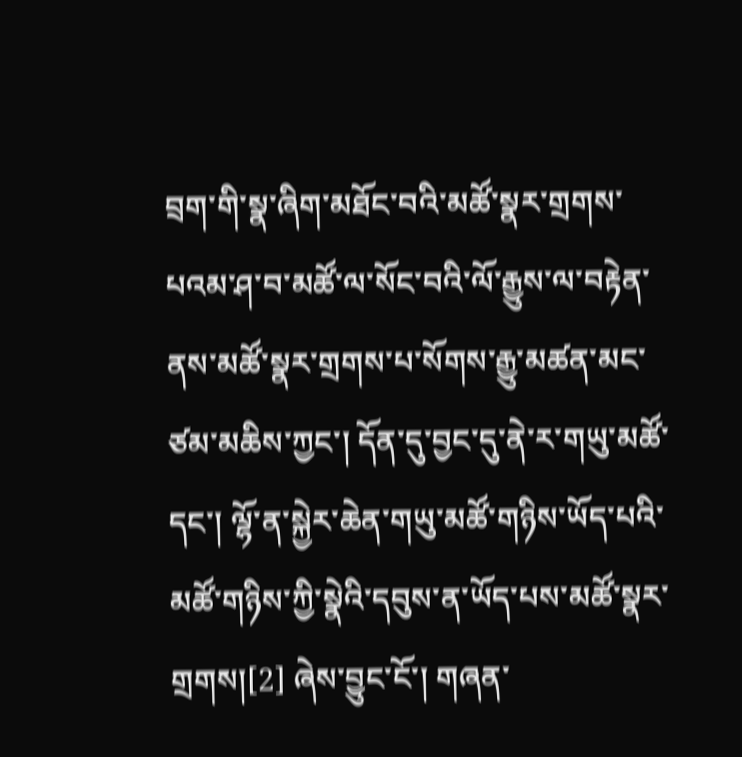བྲག་གི་སྣ་ཞིག་མཐོང་བའི་མཚོ་སྣར་གྲགས་པའམ་ཤ་བ་མཚོ་ལ་སོང་བའི་ལོ་རྒྱུས་ལ་བརྟེན་ནས་མཚོ་སྣར་གྲགས་པ་སོགས་རྒྱུ་མཚན་མང་ཙམ་མཆིས་ཀྱང་། དོན་དུ་བྱང་དུ་ནེ་ར་གཡུ་མཚོ་དང་། ལྷོ་ན་སྐྱེར་ཆེན་གཡུ་མཚོ་གཉིས་ཡོད་པའི་མཚོ་གཉིས་ཀྱི་སྣེའི་དབུས་ན་ཡོད་པས་མཚོ་སྣར་གྲགས།[2] ཞེས་བྱུང་ངོ་། གཞན་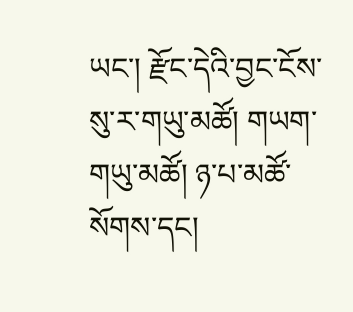ཡང་། རྫོང་དེའི་བྱང་ངོས་སུ་ར་གཡུ་མཚོ། གཡག་གཡུ་མཚོ། ཉ་པ་མཚོ་སོགས་དང།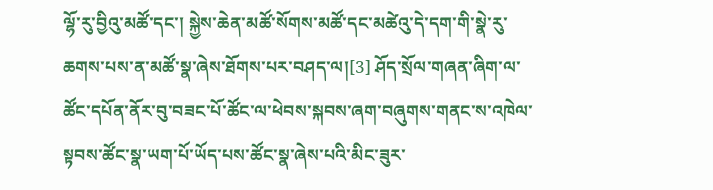ལྷོ་རུ་བྱིའུ་མཚོ་དང་། སྐྱེས་ཆེན་མཚོ་སོགས་མཚོ་དང་མཚེའུ་དེ་དག་གི་སྣེ་རུ་ཆགས་པས་ན་མཚོ་སྣ་ཞེས་ཐོགས་པར་བཤད་ལ།[3] ཤོད་སྲོལ་གཞན་ཞིག་ལ་ཚོང་དཔོན་ནོར་བུ་བཟང་པོ་ཚོང་ལ་ཕེབས་སྐབས་ཞག་བཞུགས་གནང་ས་འཁེལ་སྟབས་ཚོང་སྣ་ཡག་པོ་ཡོད་པས་ཚོང་སྣ་ཞེས་པའི་མིང་ཟུར་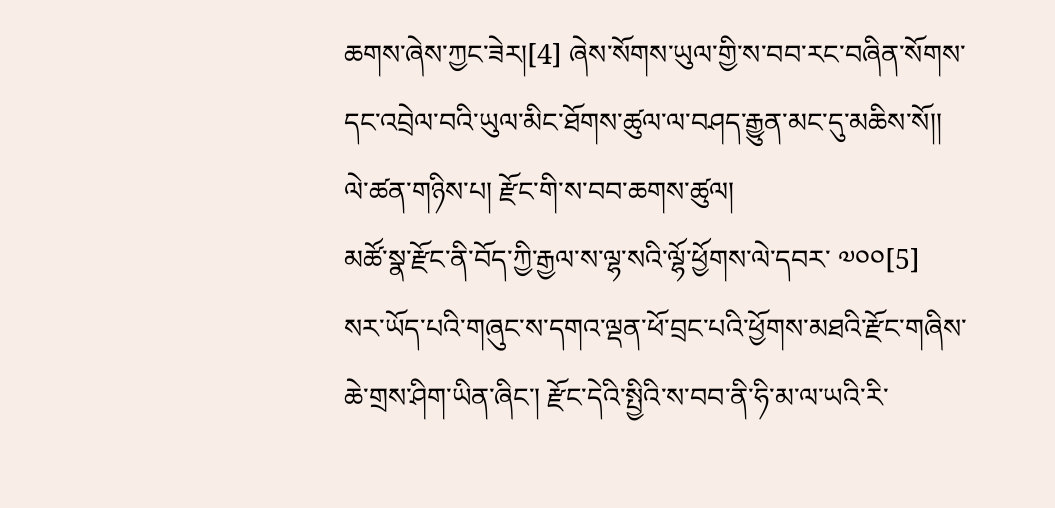ཆགས་ཞེས་ཀྱང་ཟེར།[4] ཞེས་སོགས་ཡུལ་གྱི་ས་བབ་རང་བཞིན་སོགས་དང་འབྲེལ་བའི་ཡུལ་མིང་ཐོགས་ཚུལ་ལ་བཤད་རྒྱུན་མང་དུ་མཆིས་སོ།།
ལེ་ཚན་གཉིས་པ། རྫོང་གི་ས་བབ་ཆགས་ཚུལ།
མཚོ་སྣ་རྫོང་ནི་བོད་ཀྱི་རྒྱལ་ས་ལྷ་སའི་ལྷོ་ཕྱོགས་ལེ་དབར་ ༧༠༠[5] སར་ཡོད་པའི་གཞུང་ས་དགའ་ལྡན་ཕོ་བྲང་པའི་ཕྱོགས་མཐའི་རྫོང་གཞིས་ཆེ་གྲས་ཤིག་ཡིན་ཞིང་། རྫོང་དེའི་སྤྱིའི་ས་བབ་ནི་ཧི་མ་ལ་ཡའི་རི་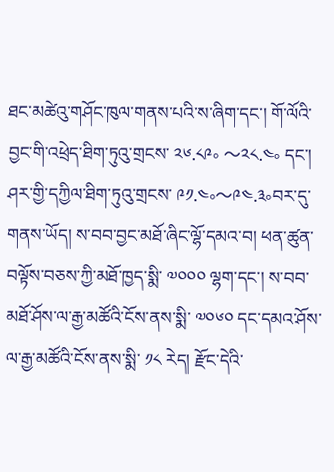ཐང་མཚེའུ་གཤོང་ཁུལ་གནས་པའི་ས་ཞིག་དང་། གོ་ལོའི་བྱང་གི་འཕྲེད་ཐིག་ཏུའུ་གྲངས་ ༢༦.༨༩༚ 〜༢༨.༤༚ དང་། ཤར་གྱི་དཀྱིལ་ཐིག་ཏུའུ་གྲངས་ ༩༡.༤༚〜༩༤.༣༚བར་དུ་གནས་ཡོད། ས་བབ་བྱང་མཐོ་ཞིང་ལྷོ་དམའ་བ། ཕན་ཚུན་བལྟོས་བཅས་ཀྱི་མཐོ་ཁྱད་སྨི་ ༧༠༠༠ ལྷག་དང་། ས་བབ་མཐོ་ཤོས་ལ་རྒྱ་མཚོའི་ངོས་ནས་སྨི་ ༧༠༦༠ དང་དམའ་ཤོས་ལ་རྒྱ་མཚོའི་ངོས་ནས་སྨི་ ༡༨ རེད། རྫོང་དེའི་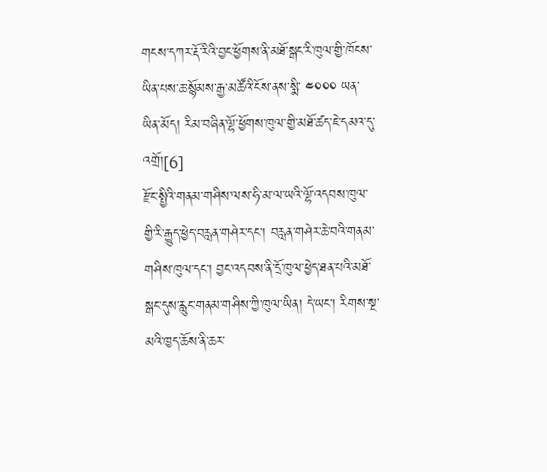གངས་དཀར་རྡོ་རིའི་བྱང་ཕྱོགས་ནི་མཐོ་སྒང་རི་ཁུལ་གྱི་ཁོངས་ཡིན་པས་ཆ་སྙོམས་རྒྱ་མཚོའི་ངོས་ནས་སྨི་ ༤༠༠༠ ཡན་ཡིན་མོད། རིམ་བཞིན་ལྷོ་ཕྱོགས་ཁུལ་གྱི་མཐོ་ཚད་ཇེ་དམའ་དུ་འགྲོ།[6]
རྫོང་སྤྱིའི་གནམ་གཤིས་ལས་ཧི་མ་ལ་ཡའི་ལྷོ་འདབས་ཁུལ་གྱི་རི་རྒྱུད་ཕྱེད་བརླན་གཤེར་དང་། བརླན་གཤེར་ཆེ་བའི་གནམ་གཤིས་ཁུལ་དང་། བྱང་འདབས་ནི་དྲོ་ཁུལ་ཕྱེད་ཐན་པའི་མཐོ་སྒང་དུས་རླུང་གནམ་གཤིས་ཀྱི་ཁུལ་ཡིན། དེ་ཡང་། རིགས་སྔ་མའི་ཁྱད་ཆོས་ནི་ཆར་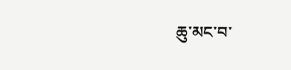ཆུ་མང་བ་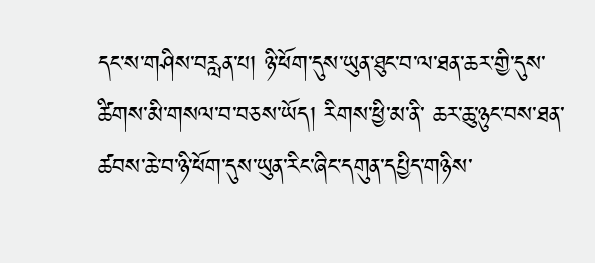དང་ས་གཤིས་བརླན་པ། ཉི་ཕོག་དུས་ཡུན་ཐུང་བ་ལ་ཐན་ཆར་གྱི་དུས་ཚིགས་མི་གསལ་བ་བཅས་ཡོད། རིགས་ཕྱི་མ་ནི་ ཆར་ཆུ་ཉུང་བས་ཐན་ཚབས་ཆེ་བ་ཉི་ཕོག་དུས་ཡུན་རིང་ཞིང་དགུན་དཔྱིད་གཉིས་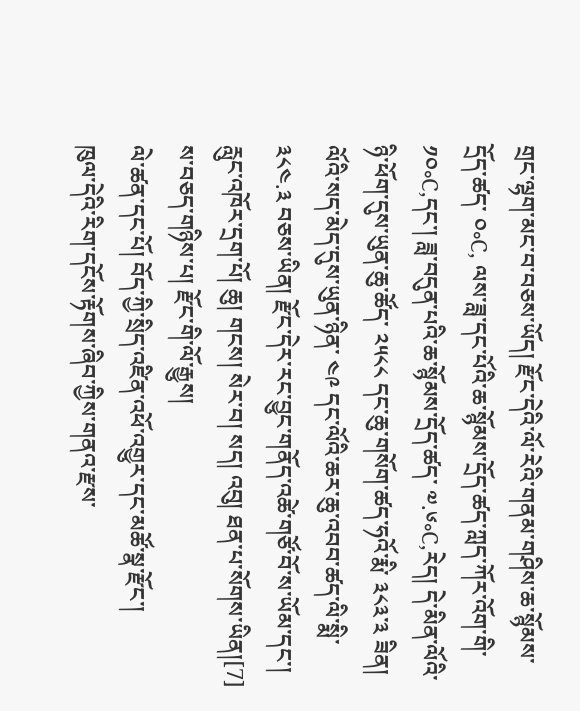གྲང་ལྷག་མང་བ་བཅས་ཡོད། རྫོང་དེའི་ལོ་རེའི་གནམ་གཤིས་ཆ་སྙོམས་དྲོད་ཚད་ ༠༚C‚ ལས་ཟླ་དང་པོའི་ཆ་སྙོམས་དྲོད་ཚད་ཀླད་ཀོར་འོག་གི་ ༡༠༚C‚དང་། ཟླ་བདུན་པའི་ཆ་སྙོམས་དྲོད་ཚད་ ༧.༦༚C‚རེད། དེ་མིན་ལོའི་ཉི་ཕོག་དུས་ཡུན་ཆུ་ཚོད་ ༢༥༨༨ དང་ཆུ་གསོག་ཚད་ཧའོ་རྨི་ ༣༨༣་༣ ཟིན། ལོའི་སད་མེད་དུས་ཡུན་ཉིན་ ༤༩ དང་ལོའི་ཆར་ཆུ་འབབ་ཚད་ལི་སྨི་ ༣༨༤.༣ བཅས་ཡིན། རྫོང་དེར་རང་བྱུང་གནོད་འཚེ་གཙོ་བོ་ས་ཡོམ་དང་། རླུང་འཁོར་དྲག་པོ། ཆུ། གངས། སེར་བ། སད། འབུ། ཐན་པ་སོགས་ཡིན།[7]
ས་བཅད་གཉིས་པ། རྫོང་གི་ལོ་རྒྱུས།
ལེ་ཚན་དང་པོ། བོད་ཀྱི་སྲིད་འཛིན་འཕོ་འགྱུར་དང་མཚོ་སྣ་རྫོང་།
ཁུལ་དེའི་རིག་དངོས་རྟོགས་ཞིབ་ཀྱིས་གནའ་རྫས་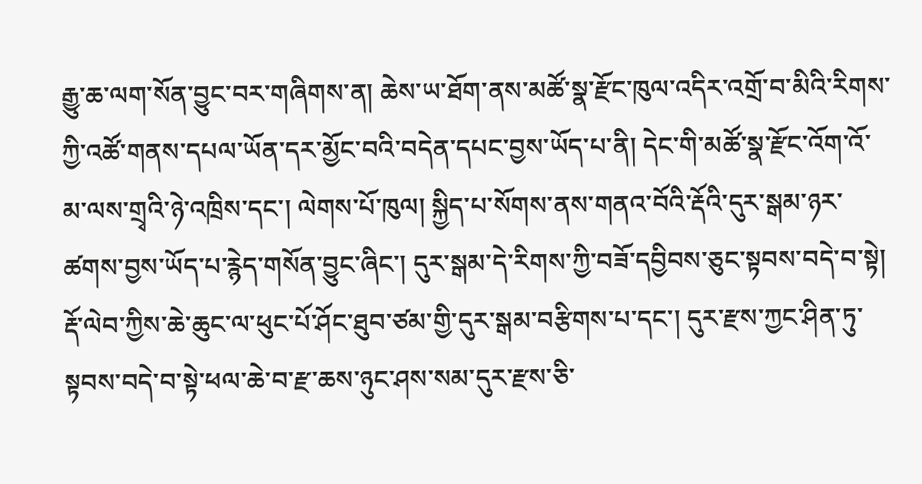རྒྱུ་ཆ་ལག་སོན་བྱུང་བར་གཞིགས་ན། ཆེས་ཡ་ཐོག་ནས་མཚོ་སྣ་རྫོང་ཁུལ་འདིར་འགྲོ་བ་མིའི་རིགས་ཀྱི་འཚོ་གནས་དཔལ་ཡོན་དར་མྱོང་བའི་བདེན་དཔང་བྱས་ཡོད་པ་ནི། དེང་གི་མཚོ་སྣ་རྫོང་འོག་འོ་མ་ལས་གྲྭའི་ཉེ་འཁྲིས་དང་། ལེགས་པོ་ཁུལ། སྐྱིད་པ་སོགས་ནས་གནའ་བོའི་རྡོའི་དུར་སྒམ་ཉར་ཚགས་བྱས་ཡོད་པ་རྙེད་གསོན་བྱུང་ཞིང་། དུར་སྒམ་དེ་རིགས་ཀྱི་བཟོ་དབྱིབས་ཅུང་སྟབས་བདེ་བ་སྟེ། རྡོ་ལེབ་ཀྱིས་ཆེ་ཆུང་ལ་ཕུང་པོ་ཤོང་ཐུབ་ཙམ་གྱི་དུར་སྒམ་བརྩིགས་པ་དང་། དུར་རྫས་ཀྱང་ཤིན་ཏུ་སྟབས་བདེ་བ་སྟེ་ཕལ་ཆེ་བ་རྫ་ཆས་ཉུང་ཤས་སམ་དུར་རྫས་ཅི་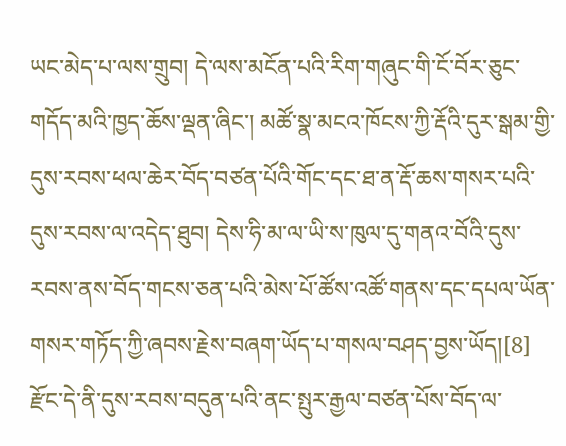ཡང་མེད་པ་ལས་གྲུབ། དེ་ལས་མངོན་པའི་རིག་གཞུང་གི་ངོ་བོར་ཅུང་གདོད་མའི་ཁྱད་ཆོས་ལྡན་ཞིང་། མཚོ་སྣ་མངའ་ཁོངས་ཀྱི་རྡོའི་དུར་སྒམ་གྱི་དུས་རབས་ཕལ་ཆེར་བོད་བཙན་པོའི་གོང་དང་ཐ་ན་རྡོ་ཆས་གསར་པའི་དུས་རབས་ལ་འདེད་ཐུབ། དེས་ཧི་མ་ལ་ཡི་ས་ཁུལ་དུ་གནའ་བོའི་དུས་རབས་ནས་བོད་གངས་ཅན་པའི་མེས་པོ་ཚོས་འཚོ་གནས་དང་དཔལ་ཡོན་གསར་གཏོད་ཀྱི་ཞབས་རྗེས་བཞག་ཡོད་པ་གསལ་བཤད་བྱས་ཡོད།[8]
རྫོང་དེ་ནི་དུས་རབས་བདུན་པའི་ནང་སྤུར་རྒྱལ་བཙན་པོས་བོད་ལ་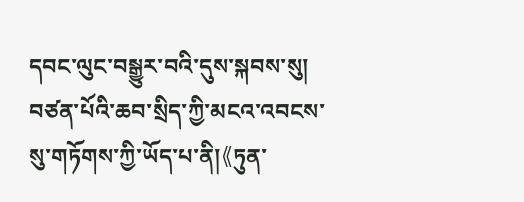དབང་ལུང་བསྒྱུར་བའི་དུས་སྐབས་སུ། བཙན་པོའི་ཆབ་སྲིད་ཀྱི་མངའ་འབངས་སུ་གཏོགས་ཀྱི་ཡོད་པ་ནི།《ཏུན་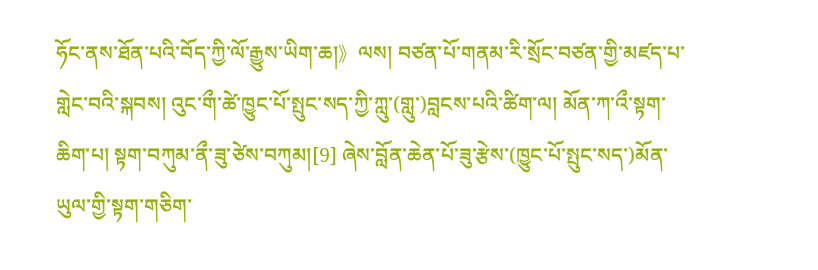ཧོང་ནས་ཐོན་པའི་བོད་ཀྱི་ལོ་རྒྱུས་ཡིག་ཆ།》ལས། བཙན་པོ་གནམ་རི་སྲོང་བཙན་གྱི་མཛད་པ་གླེང་བའི་སྐབས། འུང་གྀ་ཚེ་ཁྱུང་པོ་སྤུང་སད་ཀྱི་ཀླུ་(གླུ་)བླངས་པའི་ཚིག་ལ། མོན་ཀ་འྀ་སྟག་ཆིག་པ། སྟག་བཀུམ་ནྀ་ཟུ་ཙེས་བཀུམ།[9] ཞེས་བློན་ཆེན་པོ་ཟུ་རྩེས་(ཁྱུང་པོ་སྤུང་སད་)མོན་ཡུལ་གྱི་སྟག་གཅིག་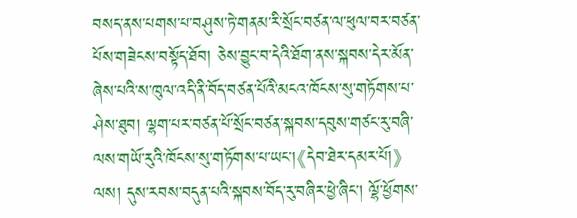བསད་ནས་པགས་པ་བཤུས་ཏེ་གནམ་རི་སྲོང་བཙན་ལ་ཕུལ་བར་བཙན་པོས་གཟེངས་བསྟོད་ཐོབ། ཅེས་བྱུང་བ་དེའི་ཐོག་ནས་སྐབས་དེར་མོན་ཞེས་པའི་ས་ཁུལ་འདི་ནི་བོད་བཙན་པོའི་མངའ་ཁོངས་སུ་གཏོགས་པ་ཤེས་ཐུབ། ལྷག་པར་བཙན་པོ་སྲོང་བཙན་སྐབས་དབུས་གཙང་རུ་བཞི་ལས་གཡོ་རུའི་ཁོངས་སུ་གཏོགས་པ་ཡང་།《དེབ་ཐེར་དམར་པོ།》ལས། དུས་རབས་བདུན་པའི་སྐབས་བོད་རུ་བཞིར་ཕྱེ་ཞིང་། ལྷོ་ཕྱོགས་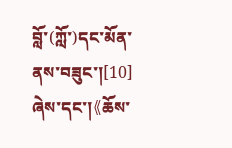བློ་(ཀློ་)དང་མོན་ནས་བཟུང་།[10] ཞེས་དང་།《ཆོས་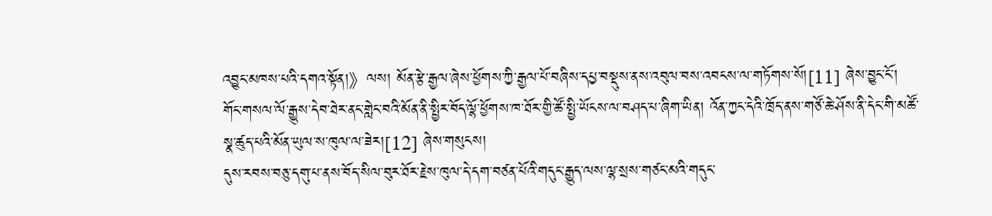འབྱུང་མཁས་པའི་དགའ་སྟོན།》ལས། མོན་རྩེ་རྒྱལ་ཞེས་ཕྱོགས་ཀྱི་རྒྱལ་པོ་བཞིས་དཔྱ་བསྡུས་ནས་འབུལ་བས་འབངས་ལ་གཏོགས་སོ།[11] ཞེས་བྱུང་ངོ་།  གོང་གསལ་ལོ་རྒྱུས་དེབ་ཐེར་ནང་གླེང་བའི་མོན་ནི་སྤྱིར་བོད་ལྷོ་ཕྱོགས་ཁ་ཐོར་གྱི་ཚོ་སྤྱི་ཡོངས་ལ་བཤད་པ་ཞིག་ཡིན། འོན་ཀྱང་དེའི་ཁྲོད་ནས་གཙོ་ཆེ་ཤོས་ནི་དེང་གི་མཚོ་སྣ་ཚུད་པའི་མོན་ཡུལ་ས་ཁུལ་ལ་ཟེར།[12] ཞེས་གསུངས།
དུས་རབས་བཅུ་དགུ་པ་ནས་བོད་སིལ་བུར་ཐོར་རྗེས་ཁུལ་དེ་དག་བཙན་པོའི་གདུང་རྒྱུད་ལས་ལྷ་སྲས་གཙང་མའི་གདུང་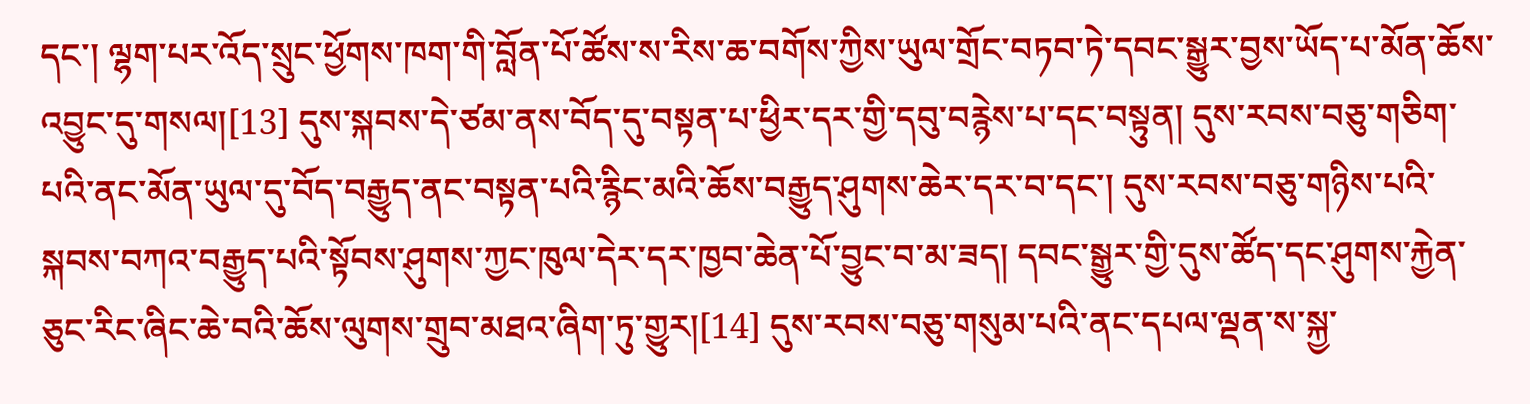དང་། ལྷག་པར་འོད་སྲུང་ཕྱོགས་ཁག་གི་བློན་པོ་ཚོས་ས་རིས་ཆ་བགོས་ཀྱིས་ཡུལ་གྲོང་བཏབ་ཏེ་དབང་སྒྱུར་བྱས་ཡོད་པ་མོན་ཆོས་འབྱུང་དུ་གསལ།[13] དུས་སྐབས་དེ་ཙམ་ནས་བོད་དུ་བསྟན་པ་ཕྱིར་དར་གྱི་དབུ་བརྙེས་པ་དང་བསྟུན། དུས་རབས་བཅུ་གཅིག་པའི་ནང་མོན་ཡུལ་དུ་བོད་བརྒྱུད་ནང་བསྟན་པའི་རྙིང་མའི་ཆོས་བརྒྱུད་ཤུགས་ཆེར་དར་བ་དང་། དུས་རབས་བཅུ་གཉིས་པའི་སྐབས་བཀའ་བརྒྱུད་པའི་སྟོབས་ཤུགས་ཀྱང་ཁུལ་དེར་དར་ཁྱབ་ཆེན་པོ་བྱུང་བ་མ་ཟད། དབང་སྒྱུར་གྱི་དུས་ཚོད་དང་ཤུགས་རྐྱེན་ཅུང་རིང་ཞིང་ཆེ་བའི་ཆོས་ལུགས་གྲུབ་མཐའ་ཞིག་ཏུ་གྱུར།[14] དུས་རབས་བཅུ་གསུམ་པའི་ནང་དཔལ་ལྡན་ས་སྐྱ་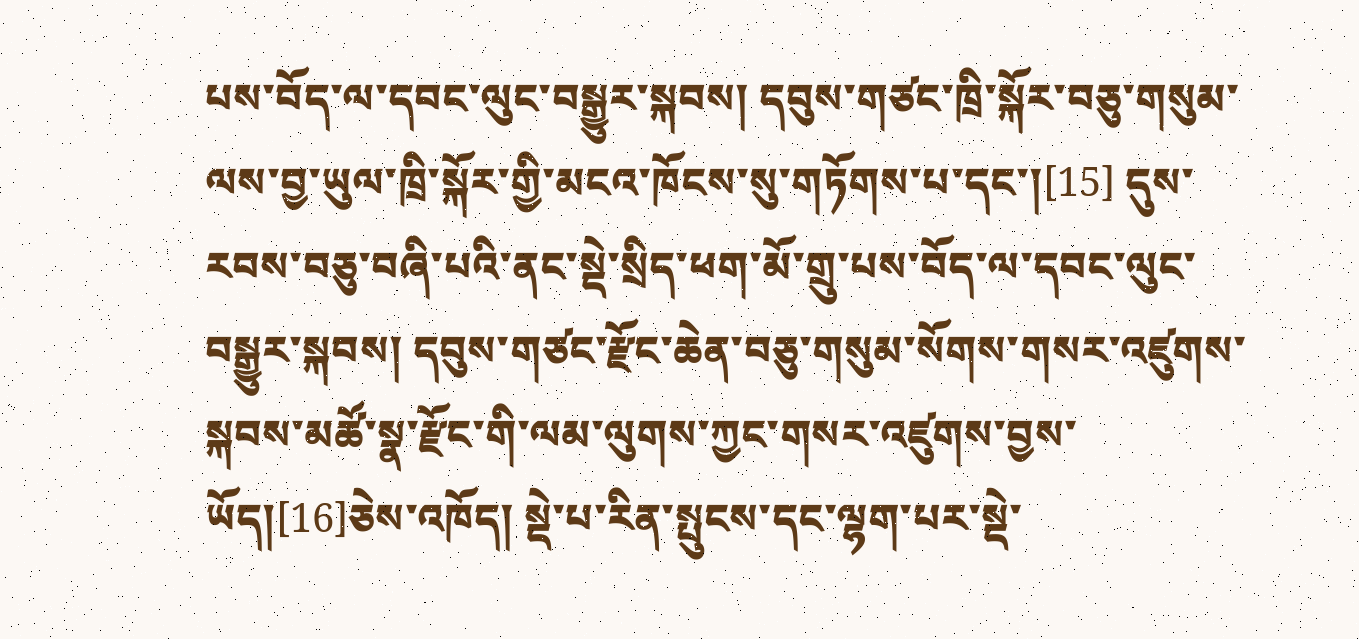པས་བོད་ལ་དབང་ལུང་བསྒྱུར་སྐབས། དབུས་གཙང་ཁྲི་སྐོར་བཅུ་གསུམ་ལས་བྱ་ཡུལ་ཁྲི་སྐོར་གྱི་མངའ་ཁོངས་སུ་གཏོགས་པ་དང་།[15] དུས་རབས་བཅུ་བཞི་པའི་ནང་སྡེ་སྲིད་ཕག་མོ་གྲུ་པས་བོད་ལ་དབང་ལུང་བསྒྱུར་སྐབས། དབུས་གཙང་རྫོང་ཆེན་བཅུ་གསུམ་སོགས་གསར་འཛུགས་སྐབས་མཚོ་སྣ་རྫོང་གི་ལམ་ལུགས་ཀྱང་གསར་འཛུགས་བྱས་ཡོད།[16]ཅེས་འཁོད། སྡེ་པ་རིན་སྤུངས་དང་ལྷག་པར་སྡེ་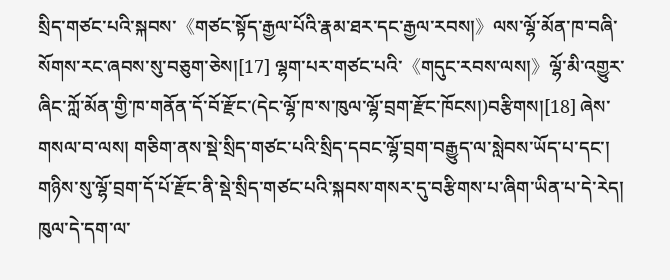སྲིད་གཙང་པའི་སྐབས་《གཙང་སྟོད་རྒྱལ་པོའི་རྣམ་ཐར་དང་རྒྱལ་རབས།》ལས་ལྷོ་མོན་ཁ་བཞི་སོགས་རང་ཞབས་སུ་བཅུག་ཅེས།[17] ལྷག་པར་གཙང་པའི་《གདུང་རབས་ལས།》ལྷོ་མི་འགྱུར་ཞིང་ཀློ་མོན་གྱི་ཁ་གནོན་དོ་བོ་རྫོང་(དེང་ལྷོ་ཁ་ས་ཁུལ་ལྷོ་བྲག་རྫོང་ཁོངས།)བརྩིགས།[18] ཞེས་གསལ་བ་ལས། གཅིག་ནས་སྡེ་སྲིད་གཙང་པའི་སྲིད་དབང་ལྷོ་བྲག་བརྒྱུད་ལ་སླེབས་ཡོད་པ་དང་། གཉིས་སུ་ལྷོ་བྲག་དོ་པོ་རྫོང་ནི་སྡེ་སྲིད་གཙང་པའི་སྐབས་གསར་དུ་བརྩིགས་པ་ཞིག་ཡིན་པ་དེ་རེད། ཁུལ་དེ་དག་ལ་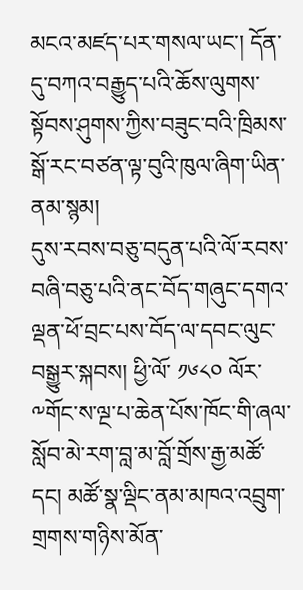མངའ་མཛད་པར་གསལ་ཡང་། དོན་དུ་བཀའ་བརྒྱུད་པའི་ཆོས་ལུགས་སྟོབས་ཤུགས་ཀྱིས་བཟུང་བའི་ཁྲིམས་སྒོ་རང་བཙན་ལྟ་བུའི་ཁུལ་ཞིག་ཡིན་ནམ་སྙམ།
དུས་རབས་བཅུ་བདུན་པའི་ལོ་རབས་བཞི་བཅུ་པའི་ནང་བོད་གཞུང་དགའ་ལྡན་ཕོ་བྲང་པས་བོད་ལ་དབང་ལུང་བསྒྱུར་སྐབས། ཕྱི་ལོ་ ༡༦༨༠ ལོར་༸གོང་ས་ལྔ་པ་ཆེན་པོས་ཁོང་གི་ཞལ་སློབ་མེ་རག་བླ་མ་བློ་གྲོས་རྒྱ་མཚོ་དང། མཚོ་སྣ་ལྡིང་ནམ་མཁའ་འབྲུག་གྲགས་གཉིས་མོན་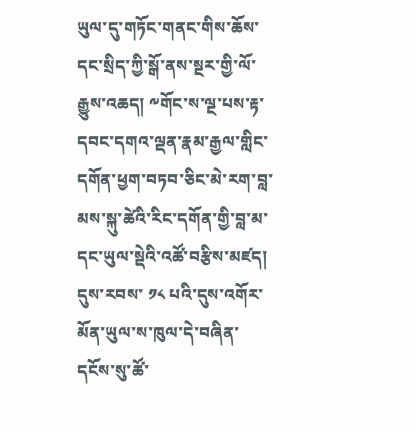ཡུལ་དུ་གཏོང་གནང་གིས་ཆོས་དང་སྲིད་ཀྱི་སྒོ་ནས་སྔར་གྱི་ལོ་རྒྱུས་འཆད། ༸གོང་ས་ལྔ་པས་རྟ་དབང་དགའ་ལྡན་རྣམ་རྒྱལ་གླིང་དགོན་ཕྱག་བཏབ་ཅིང་མེ་རག་བླ་མས་སྐུ་ཚེའི་རིང་དགོན་གྱི་བླ་མ་དང་ཡུལ་སྡེའི་འཚོ་བརྩིས་མཛད། དུས་རབས་ ༡༨ པའི་དུས་འགོར་མོན་ཡུལ་ས་ཁུལ་དེ་བཞིན་དངོས་སུ་ཚོ་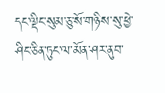དང་ལྡིང་སུམ་ཅུ་སོ་གཉིས་སུ་ཕྱེ་ཤིང་ཅིན་ཏུང་ལ་མོན་ཤར་ནུབ་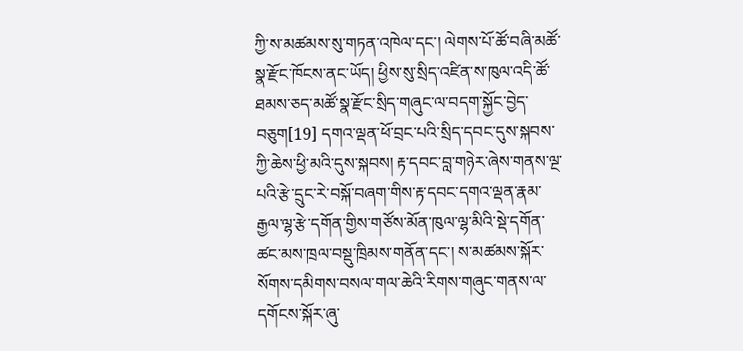ཀྱི་ས་མཚམས་སུ་གཏན་འཁེལ་དང་། ལེགས་པོ་ཚོ་བཞི་མཚོ་སྣ་རྫོང་ཁོངས་ནང་ཡོད། ཕྱིས་སུ་སྲིད་འཛིན་ས་ཁུལ་འདི་ཚོ་ཐམས་ཅད་མཚོ་སྣ་རྫོང་སྲིད་གཞུང་ལ་བདག་སྐྱོང་བྱེད་བཅུག[19] དགའ་ལྡན་ཕོ་བྲང་པའི་སྲིད་དབང་དུས་སྐབས་ཀྱི་ཆེས་ཕྱི་མའི་དུས་སྐབས། རྟ་དབང་བླ་གཉེར་ཞེས་གནས་ལྔ་པའི་རྩེ་དྲུང་རེ་བསྐོ་བཞག་གིས་རྟ་དབང་དགའ་ལྡན་རྣམ་རྒྱལ་ལྷ་རྩེ་དགོན་གྱིས་གཙོས་མོན་ཁུལ་ལྷ་མིའི་སྡེ་དགོན་ཚང་མས་ཁྲལ་བསྡུ་ཁྲིམས་གནོན་དང་། ས་མཚམས་སྐོར་སོགས་དམིགས་བསལ་གལ་ཆེའི་རིགས་གཞུང་གནས་ལ་དགོངས་སྐོར་ཞུ་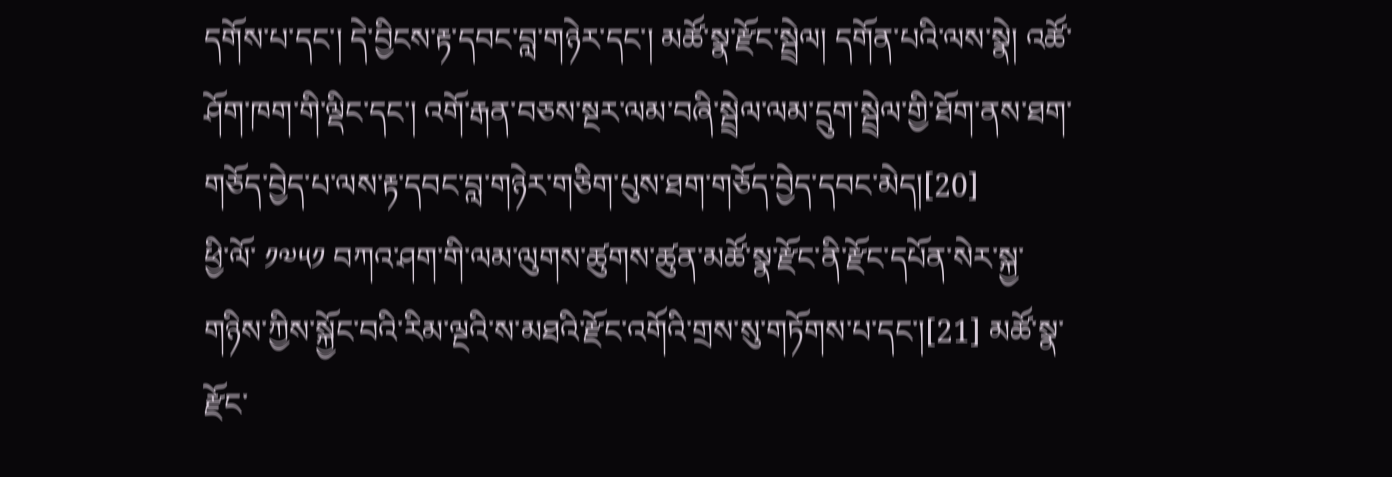དགོས་པ་དང་། དེ་བྱིངས་རྟ་དབང་བླ་གཉེར་དང་། མཚོ་སྣ་རྫོང་སྦྲེལ། དགོན་པའི་ལས་སྣེ། འཚོ་ཤོག་ཁག་གི་ལྡིང་དང་། འགོ་རྒན་བཅས་སྔར་ལམ་བཞི་སྦྲེལ་ལམ་དྲུག་སྦྲེལ་གྱི་ཐོག་ནས་ཐག་གཅོད་བྱེད་པ་ལས་རྟ་དབང་བླ་གཉེར་གཅིག་པུས་ཐག་གཅོད་བྱེད་དབང་མེད།[20]
ཕྱི་ལོ་ ༡༧༥༡ བཀའ་ཤག་གི་ལམ་ལུགས་ཚུགས་ཚུན་མཚོ་སྣ་རྫོང་ནི་རྫོང་དཔོན་སེར་སྐྱ་གཉིས་ཀྱིས་སྐྱོང་བའི་རིམ་ལྔའི་ས་མཐའི་རྫོང་འགོའི་གྲས་སུ་གཏོགས་པ་དང་།[21] མཚོ་སྣ་རྫོང་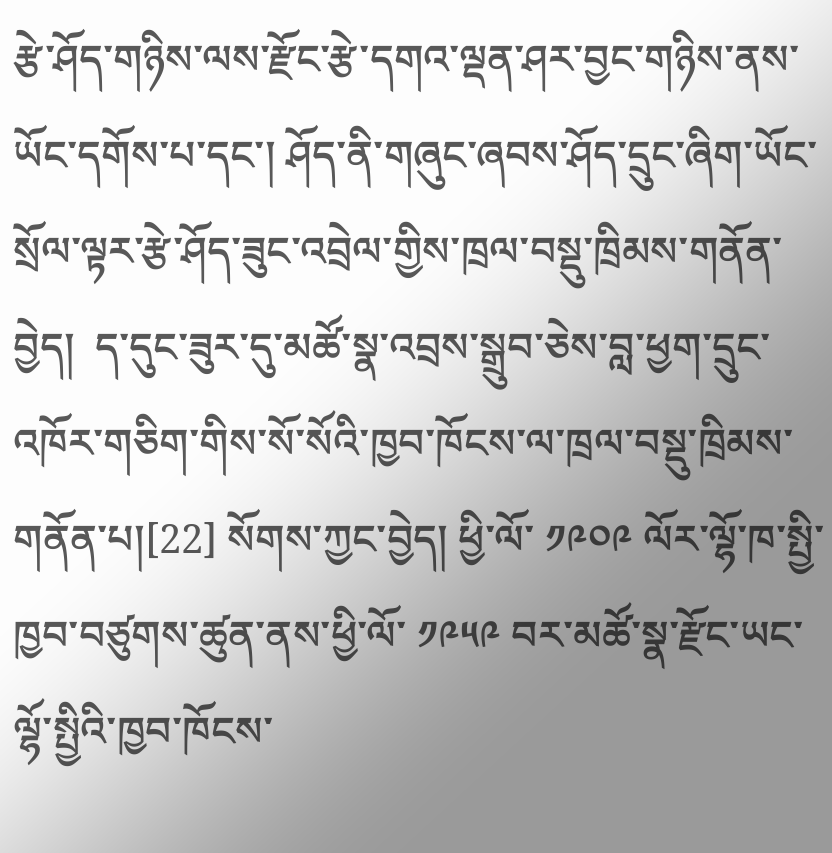རྩེ་ཤོད་གཉིས་ལས་རྫོང་རྩེ་དགའ་ལྡན་ཤར་བྱང་གཉིས་ནས་ཡོང་དགོས་པ་དང་། ཤོད་ནི་གཞུང་ཞབས་ཤོད་དྲུང་ཞིག་ཡོང་སྲོལ་ལྟར་རྩེ་ཤོད་ཟུང་འབྲེལ་གྱིས་ཁྲལ་བསྡུ་ཁྲིམས་གནོན་བྱེད།  ད་དུང་ཟུར་དུ་མཚོ་སྣ་འབྲས་སྒྲུབ་ཅེས་བླ་ཕྱག་དྲུང་འཁོར་གཅིག་གིས་སོ་སོའི་ཁྱབ་ཁོངས་ལ་ཁྲལ་བསྡུ་ཁྲིམས་གནོན་པ།[22] སོགས་ཀྱང་བྱེད། ཕྱི་ལོ་ ༡༩༠༩ ལོར་ལྷོ་ཁ་སྤྱི་ཁྱབ་བཙུགས་ཚུན་ནས་ཕྱི་ལོ་ ༡༩༥༩ བར་མཚོ་སྣ་རྫོང་ཡང་ལྷོ་སྤྱིའི་ཁྱབ་ཁོངས་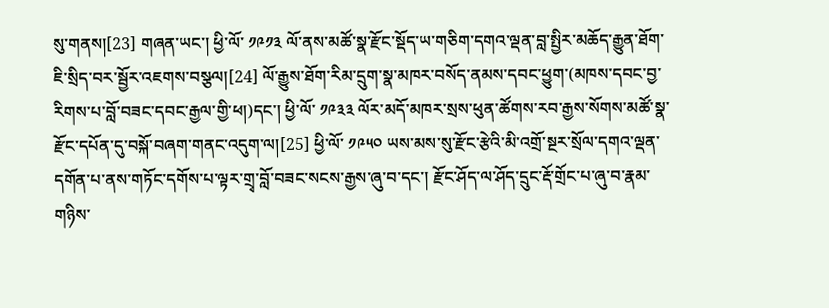སུ་གནས།[23] གཞན་ཡང་། ཕྱི་ལོ་ ༡༩༡༣ ལོ་ནས་མཚོ་སྣ་རྫོང་སྡོད་ཡ་གཅིག་དགའ་ལྡན་བླ་སྤྱིར་མཆོད་རྒྱུན་ཐོག་ཇི་སྲིད་བར་སྦྱོར་འཇགས་བསྩལ།[24] ལོ་རྒྱུས་ཐོག་རིམ་དྲུག་སྣ་མཁར་བསོད་ནམས་དབང་ཕྱུག་(མཁས་དབང་བྱ་རིགས་པ་བློ་བཟང་དབང་རྒྱལ་གྱི་ཕ།)དང་། ཕྱི་ལོ་ ༡༩༣༣ ལོར་མདོ་མཁར་སྲས་ཕུན་ཚོགས་རབ་རྒྱས་སོགས་མཚོ་སྣ་རྫོང་དཔོན་དུ་བསྐོ་བཞག་གནང་འདུག་ལ།[25] ཕྱི་ལོ་ ༡༩༥༠ ཡས་མས་སུ་རྫོང་རྩེའི་མི་འགྲོ་སྔར་སྲོལ་དགའ་ལྡན་དགོན་པ་ནས་གཏོང་དགོས་པ་ལྟར་གྲྭ་བློ་བཟང་སངས་རྒྱས་ཞུ་བ་དང་། རྫོང་ཤོད་ལ་ཤོད་དྲུང་རྡོ་གྲོང་པ་ཞུ་བ་རྣམ་གཉིས་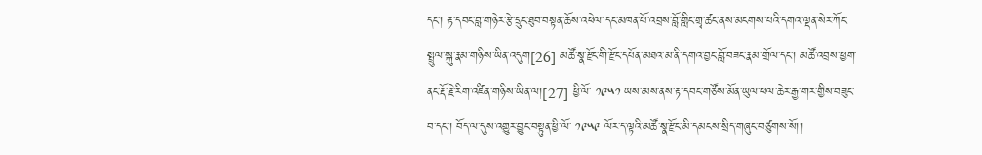དང་། རྟ་དབང་བླ་གཉེར་རྩེ་དྲུང་ཐུབ་བསྟན་ཆོས་འཕེལ་དང་མཁན་པོ་འབྲས་བློ་གླིང་གྲྭ་ཚང་ནས་མངགས་པའི་དགའ་ལྡན་སེར་ཀོང་སྤྲུལ་སྐུ་རྣམ་གཉིས་ཡིན་འདུག[26] མཚོ་སྣ་རྫོང་གི་རྫོང་དཔོན་མཐའ་མ་ནི་དགའ་བྱང་བློ་བཟང་རྣམ་གྲོལ་དང་། མཚོ་འབྲས་ཕྱག་ནང་རྡོ་རྗེ་རིག་འཛིན་གཉིས་ཡིན་ལ།[27] ཕྱི་ལོ་ ༡༩༥༡ ཡས་མས་ནས་རྟ་དབང་གཙོས་མོན་ཡུལ་ཕལ་ཆེར་རྒྱ་གར་གྱིས་བཟུང་བ་དང་། བོད་ལ་དུས་འགྱུར་བྱུང་བསྟུན་ཕྱི་ལོ་ ༡༩༥༩ ལོར་ད་ལྟའི་མཚོ་སྣ་རྫོང་མི་དམངས་སྲིད་གཞུང་བཙུགས་སོ།།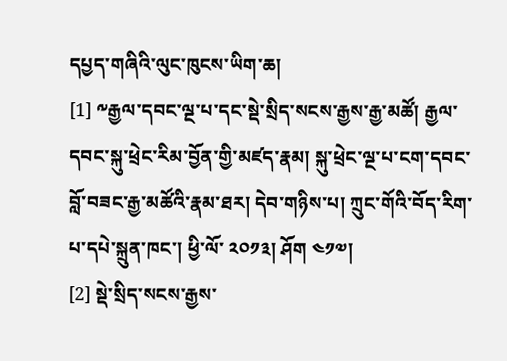དཔྱད་གཞིའི་ལུང་ཁུངས་ཡིག་ཆ།
[1] ༸རྒྱལ་དབང་ལྔ་པ་དང་སྡེ་སྲིད་སངས་རྒྱས་རྒྱ་མཚོ། རྒྱལ་དབང་སྐུ་ཕྲེང་རིམ་བྱོན་གྱི་མཛད་རྣམ། སྐུ་ཕྲེང་ལྔ་པ་ངག་དབང་བློ་བཟང་རྒྱ་མཚོའི་རྣམ་ཐར། དེབ་གཉིས་པ། ཀྲུང་གོའི་བོད་རིག་པ་དཔེ་སྐྲུན་ཁང་། ཕྱི་ལོ་ ༢༠༡༣། ཤོག ༤༡༧།
[2] སྡེ་སྲིད་སངས་རྒྱས་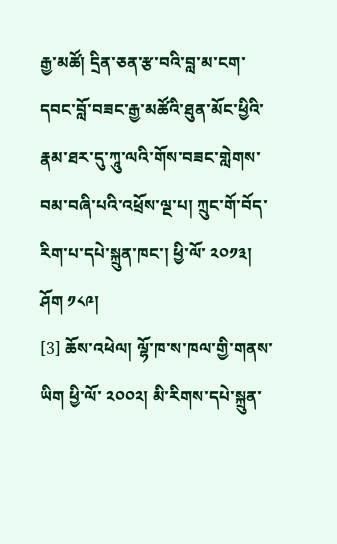རྒྱ་མཚོ། དྲིན་ཅན་རྩ་བའི་བླ་མ་ངག་དབང་བློ་བཟང་རྒྱ་མཚོའི་ཐུན་མོང་ཕྱིའི་རྣམ་ཐར་དུ་ཀཱུ་ལའི་གོས་བཟང་གླེགས་བམ་བཞི་པའི་འཕྲོས་ལྔ་པ། ཀྲུང་གོ་བོད་རིག་པ་དཔེ་སྐྲུན་ཁང་། ཕྱི་ལོ་ ༢༠༡༣། ཤོག ༡༨༩།
[3] ཆོས་འཕེལ། ལྷོ་ཁ་ས་ཁལ་གྱི་གནས་ཡིག ཕྱི་ལོ་ ༢༠༠༢། མི་རིགས་དཔེ་སྐྲུན་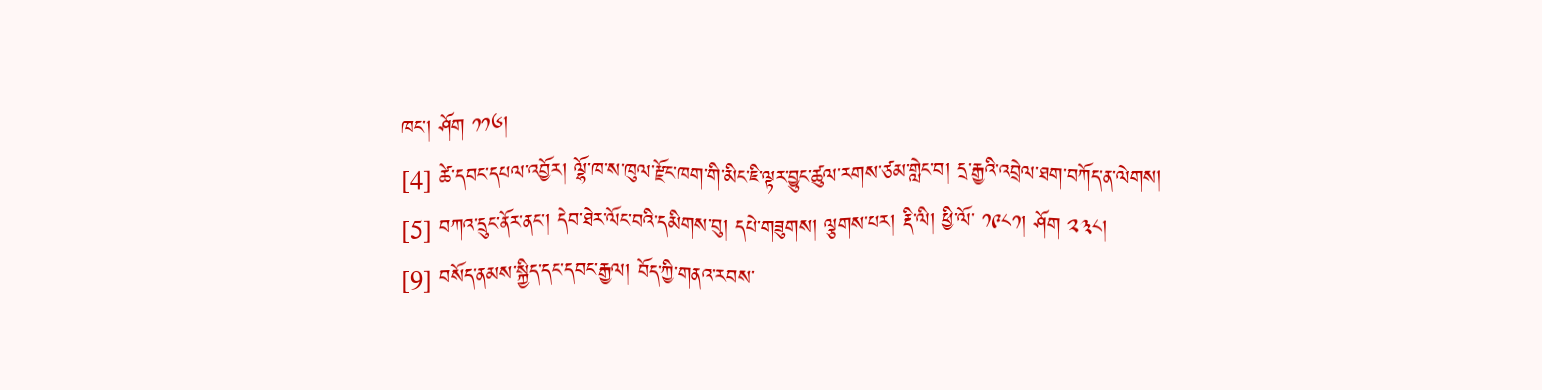ཁང་། ཤོག ༡༡༦།
[4] ཚེ་དབང་དཔལ་འབྱོར། ལྷོ་ཁ་ས་ཁུལ་རྫོང་ཁག་གི་མིང་ཇི་ལྟར་བྱུང་ཚུལ་རགས་ཙམ་གླེང་བ། དྲ་རྒྱའི་འབྲེལ་ཐག་བཀོད་ན་ལེགས།
[5] བཀའ་དྲུང་ནོར་ནང་། དེབ་ཐེར་ལོང་བའི་དམིགས་བུ། དཔེ་གཟུགས། ལྕགས་པར། རྡི་ལི། ཕྱི་ལོ་ ༡༩༨༡། ཤོག ༢༣༨།
[9] བསོད་ནམས་སྐྱིད་དང་དབང་རྒྱལ། བོད་ཀྱི་གནའ་རབས་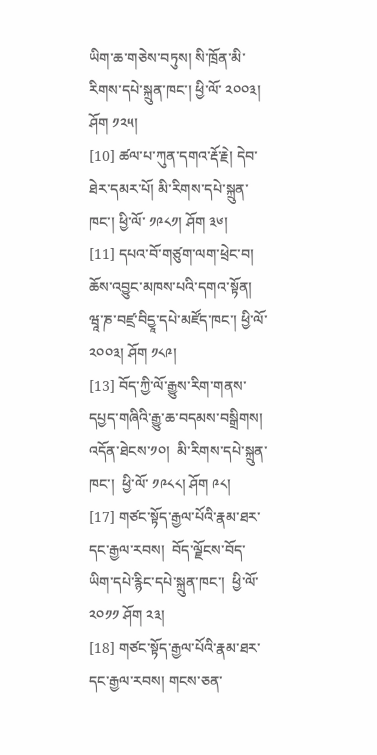ཡིག་ཆ་གཅེས་བཏུས། སི་ཁྲོན་མི་རིགས་དཔེ་སྐྲུན་ཁང་། ཕྱི་ལོ་ ༢༠༠༣། ཤོག ༡༢༥།
[10] ཚལ་པ་ཀུན་དགའ་རྡོ་རྗེ། དེབ་ཐེར་དམར་པོ། མི་རིགས་དཔེ་སྐྲུན་ཁང་། ཕྱི་ལོ་ ༡༩༨༡། ཤོག ༣༦།
[11] དཔའ་བོ་གཙུག་ལག་ཕྲེང་བ། ཆོས་འབྱུང་མཁས་པའི་དགའ་སྟོན། ཝཱ་ཎ་བཛྲ་བིདྱཱ་དཔེ་མཛོད་ཁང་། ཕྱི་ལོ་ ༢༠༠༣། ཤོག ༡༨༩།
[13] བོད་ཀྱི་ལོ་རྒྱུས་རིག་གནས་དཔྱད་གཞིའི་རྒྱུ་ཆ་བདམས་བསྒྲིགས།  འདོན་ཐེངས་༡༠།  མི་རིགས་དཔེ་སྐྲུན་ཁང་།  ཕྱི་ལོ་ ༡༩༨༨། ཤོག ༩༨།
[17] གཙང་སྟོད་རྒྱལ་པོའི་རྣམ་ཐར་དང་རྒྱལ་རབས།  བོད་ལྗོངས་བོད་ཡིག་དཔེ་རྙིང་དཔེ་སྐྲུན་ཁང་།  ཕྱི་ལོ་ ༢༠༡༡ ཤོག ༢༣།
[18] གཙང་སྟོད་རྒྱལ་པོའི་རྣམ་ཐར་དང་རྒྱལ་རབས། གངས་ཅན་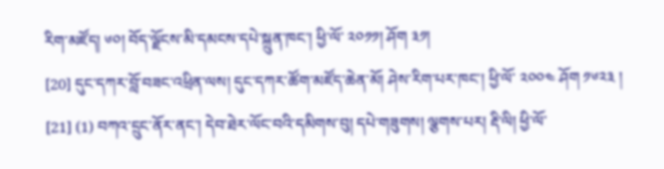རིག་མཛོད། ༦༠། བོད་ལྗོངས་མི་དམངས་དཔེ་སྐྲུན་ཁང་། ཕྱི་ལོ་ ༢༠༡༡། ཤོག ༣༡།
[20] དུང་དཀར་བློ་བཟང་འཕྲིན་ལས། དུང་དཀར་ཚོག་མཛོད་ཆེན་མོ། ཤེས་རིག་པར་ཁང་། ཕྱི་ལོ་ ༢༠༠༤ ཤོག ༡༦༢༣ །
[21] (1) བཀའ་དྲུང་ནོར་ནང་། དེབ་ཐེར་ལོང་བའི་དམིགས་བུ། དཔེ་གཟུགས། ལྕགས་པར། རྡི་ལི། ཕྱི་ལོ་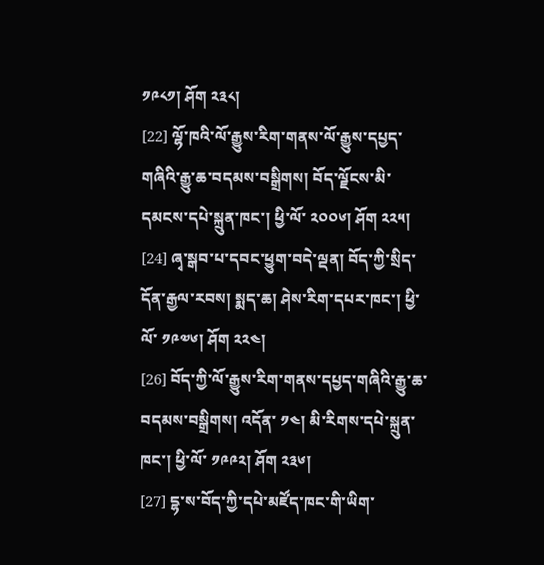༡༩༨༡། ཤོག ༢༣༨།
[22] ལྷོ་ཁའི་ལོ་རྒྱུས་རིག་གནས་ལོ་རྒྱུས་དཔྱད་གཞིའི་རྒྱུ་ཆ་བདམས་བསྒྲིགས། བོད་ལྗོངས་མི་དམངས་དཔེ་སྐྲུན་ཁང་། ཕྱི་ལོ་ ༢༠༠༦། ཤོག ༢༢༥།
[24] ཞྭ་སྒབ་པ་དབང་ཕྱུག་བདེ་ལྡན། བོད་ཀྱི་སྲིད་དོན་རྒྱལ་རབས། སྨད་ཆ། ཤེས་རིག་དཔར་ཁང་། ཕྱི་ལོ་ ༡༩༧༦། ཤོག ༢༢༤།
[26] བོད་ཀྱི་ལོ་རྒྱུས་རིག་གནས་དཔྱད་གཞིའི་རྒྱུ་ཆ་བདམས་བསྒྲིགས། འདོན་ ༡༤། མི་རིགས་དཔེ་སྐྲུན་ཁང་། ཕྱི་ལོ་ ༡༩༩༢། ཤོག ༢༣༦།
[27] དྷ་ས་བོད་ཀྱི་དཔེ་མཛོད་ཁང་གི་ཡིག་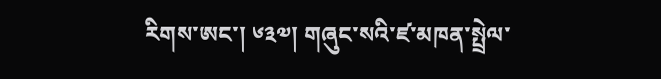རིགས་ཨང་། ༦༣༧། གཞུང་སའི་ཛ་མཁན་སྤྲེལ་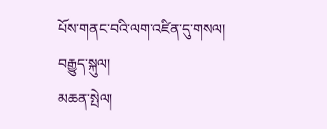པོས་གནང་བའི་ལག་འཛིན་དུ་གསལ།
བརྒྱུད་སྐུལ།
མཆན་སྤེལ།